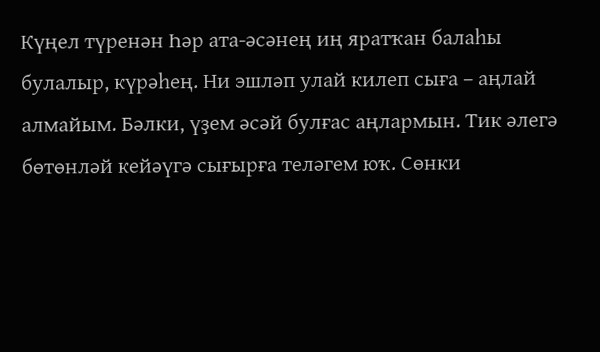Күңел түренән Һәр ата-әсәнең иң яратҡан балаһы булалыр, күрәһең. Ни эшләп улай килеп сыға – аңлай алмайым. Бәлки, үҙем әсәй булғас аңлармын. Тик әлегә бөтөнләй кейәүгә сығырға теләгем юҡ. Сөнки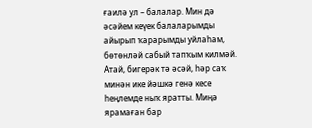ғаилә ул – балалар. Мин дә әсәйем кеүек балаларымды айырып ҡарарымды уйлаһам, бөтөнләй сабый тапҡым килмәй. Атай, бигерәк тә әсәй, һәр саҡ минән ике йәшкә генә кесе һеңлемде ныҡ яратты. Миңә ярамаған бар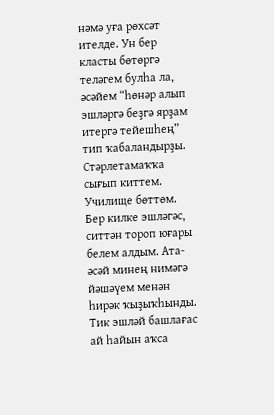нәмә уға рөхсәт ителде. Ун бер класты бөтөргә теләгем булһа ла, әсәйем “һөнәр алып эшләргә беҙгә ярҙам итергә тейешһең” тип ҡабаландырҙы. Стәрлетамаҡҡа сығып киттем. Училище бөттөм. Бер килке эшләгәс, ситтән тороп юғары белем алдым. Ата-әсәй минең нимәгә йәшәүем менән һирәк ҡыҙыҡһынды. Тик эшләй башлағас ай һайын аҡса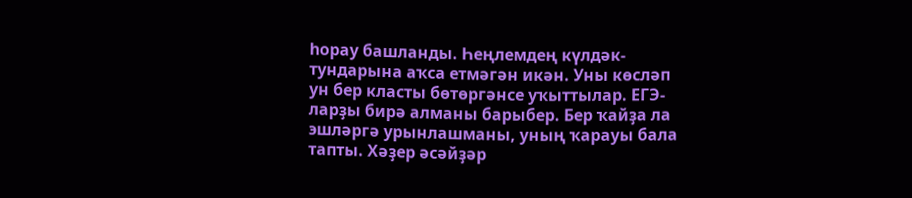һорау башланды. Һеңлемдең күлдәк-тундарына аҡса етмәгән икән. Уны көсләп ун бер класты бөтөргәнсе уҡыттылар. ЕГЭ-ларҙы бирә алманы барыбер. Бер ҡайҙа ла эшләргә урынлашманы, уның ҡарауы бала тапты. Хәҙер әсәйҙәр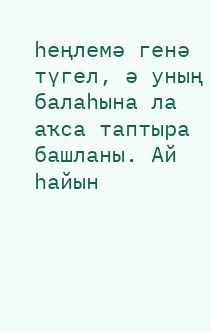һеңлемә генә түгел, ә уның балаһына ла аҡса таптыра башланы. Ай һайын